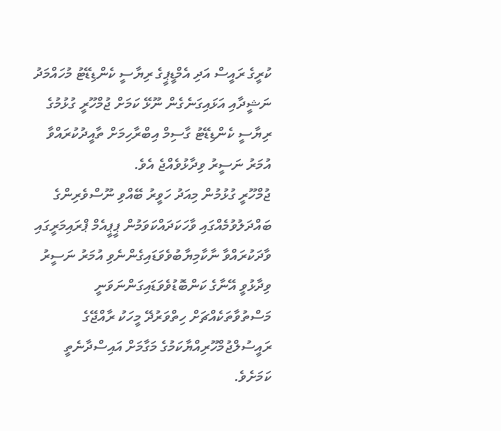ކުރީގެ ރައީސް އަދި އެމްޑީޕީގެ ރިޔާސީ ކެންޑިޑޭޓު މުހައްމަދު ނަޝީދާއި އަޅައިގަނެގެން ނޫޅޭ ކަމަށް ޖުމްހޫރީ ގުޅުމުގެ ރިޔާސީ ކެންޑިޑޭޓު ގާސިމް އިބްރާހިމަށް ތާއީދުކުރައްވާ އުމަރު ނަސީރު ވިދާޅުވެއްޖެ އެވެ.
ޖުމްހޫރީ ގުޅުމުން މިއަދު ހަވީރު ބޭއްވި ނޫސްވެރިންގެ ބައްދަލުވުމެއްގައި ވާހަކަދައްކަވަމުން ޕީޕީއެމް ޕްރައިމަރީގައި ވާދަކުރައްވާ ނާކާމިޔާބުވެވަޑައިގެންނެވި އުމަރު ނަސީރު ވިދާޅުވީ އޭނާގެ ކަންބޮޑުވެވަޑައިގަންނަވަނީ މަސްތުވާތަކެއްޗަށް ހިތްވަރުދޭ މީހަކު ރާއްޖޭގެ ރައީސުލްޖުމްހޫރިއްޔާކަމުގެ މަގާމަށް އައިސްދާނެތީ ކަމަށެވެ.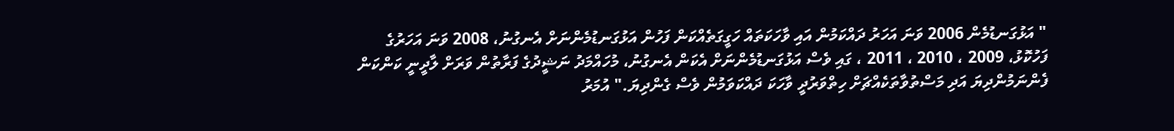" އަޅުގަނޑުމެން 2006 ވަނަ އަހަރު ދައްކަމުން އައި ވާހަކަތައް ހަގީގަތެއްކަން ފަހުން އަޅުގަނޑުމެންނަށް އެނގުނު، 2008 ވަނަ އަހަރުގެ ފަހުކޮޅު، 2009 ، 2010 ، 2011 ، ގައި ވެސް އަޅުގަނޑުމެންނަށް އެކަން އެނގުނު، މުހައްމަދު ނަޝީދުގެ ފަރާތުން ވަރަށް ލާދީނީ ކަންކަން ފެންނަމުންދިޔަ އަދި މަސްތުވާތަކެއްޗަށް ހިތްވަރުދީ ވާހަކަ ދައްކަވަމުން ވެސް ގެންދިޔަ." އުމަރު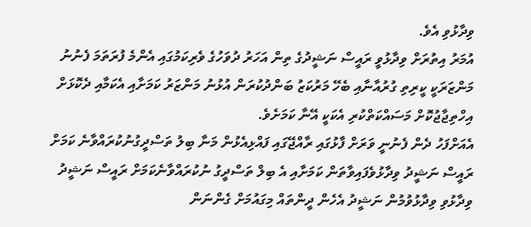ވިދާޅުވި އެވެ.
އުމަރު އިތުރަށް ވިދާޅުވީ ރައީސް ނަޝީދުގެ ތިން އަހަރު ދުވަހުގެ ވެރިކަމުގައި އެންމެ ފުރަތަމަ ފެނުނު މަންޒަރަކީ ކީރިތި ގުރުއާނާއި ބެހޭ މަރުކަޒު ބަންދުކުރަން އުޅުނު މަންޒަރު ކަމަށާއި އެކަމާއި ދެކޮޅަށް އިހްތިޖާޖުކޮށް މަސައްކަތްކުރި އެކަކީ އޭނާ ކަމަށެވެ.
އެއަށްފަހު ދެން ފެނުނީ ވަރަށް ފާޅުގައި ރާއްޖޭގައި ފައްޅިއެޅުން މަނާ ބިލު ތަސްދީގުނުކުރައްވާނެ ކަމަށް ރައީސް ނަޝީދު ވިދާޅުވެފައިވާތަން ކަމަށާއި އެ ބިލް ތަސްދީގު ނުކުރައްވާނެކަމަށް ރައީސް ނަޝީދު ވިދާޅުވި ވިދާޅުވުމުން ނަޝީދު އެހެން ދީންތައް މިގައުމަށް ގެންނަން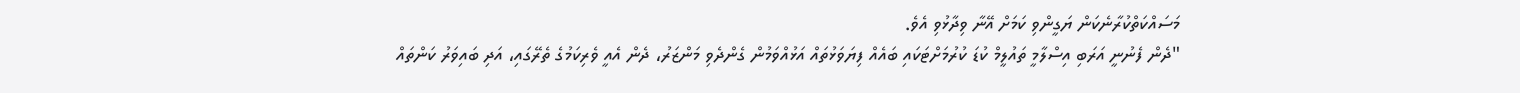މަސައްކަތްކުރާނެކަން ޔަގީންވި ކަމަށް އޭނާ ވިދާޅުވި އެވެ.
"ދެން ފެނުނީ އަރަބި އިސްލާމީ ތައުލީމް ކުޑަ ކުރުމަށްޓަކައި ބައެއް ފިޔަވަޅުތައް އަޅުއްވަމުން ގެންދެވި މަންޒަރު، ދެން އެއީ ވެރިކަމުގެ ތެރޭގައި، އަދި ބައިވަރު ކަންތައް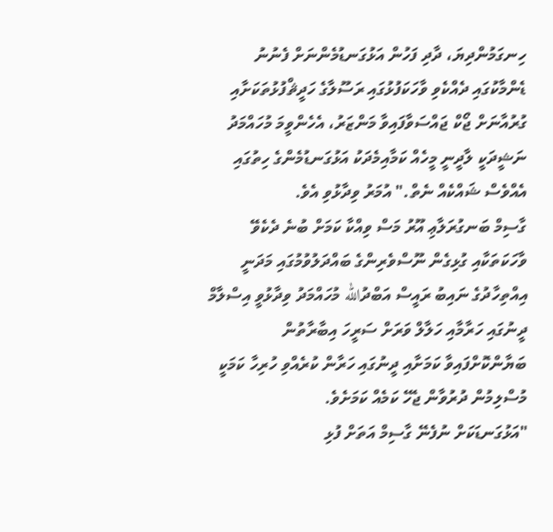ހިނގަމުންދިޔަ، ދާދި ފަހުން އަޅުގަނޑުމެންނަށް ފެނުނު ޑެންމާކުގައި ދެއްކެވި ވާހަކަފުޅުގައި ރަސޫލާގެ ހަދީޘްފުޅުތަކަށާއި ގުރުއާނަށް ޖޯކް ޖައްސަވާފައިވާ މަންޒަރު، އެހެންވީމަ މުހައްމަދު ނަޝީދަކީ ލާދީނީ މީހެއް ކަމާއިމެދަކު އަޅުގަނޑުމެންގެ ހިތުގައި އެއްވެސް ޝައްކެއް ނެތް." އުމަރު ވިދާޅުވި އެވެ.
ގާސިމް ބަނގުރަލާޢި އޫރު މަސް ވިއްކާ ކަމަށް ބުނެ ދެކެވޭ ވާހަކަތަކާއި ގުޅިގެން ނޫސްވެރިންގެ ބައްދަލުވުމުގައި މަދަނީ އިއްތިހާދުގެ ނައިބު ރައީސް އަބްދުالله މުހައްމަދު ވިދާޅުވީ އިސްލާމް ދީނުގައި ހަރާމާއި ހަލާލް ވަރަށް ސަރީހަ އިބާރާތުން ބަޔާންކޮށްފައިވާ ކަމަށާއި ދީނުގައި ހަރާން ކުރެއްވި ހުރިހާ ކަމަކީ މުސްލިމުން ދުރުވާން ޖެހޭ ކަމެއް ކަމަށެވެ.
"އަޅުގަނޑަކަށް ނުފެނޭ ގާސިމް އަތަށް ފުޅި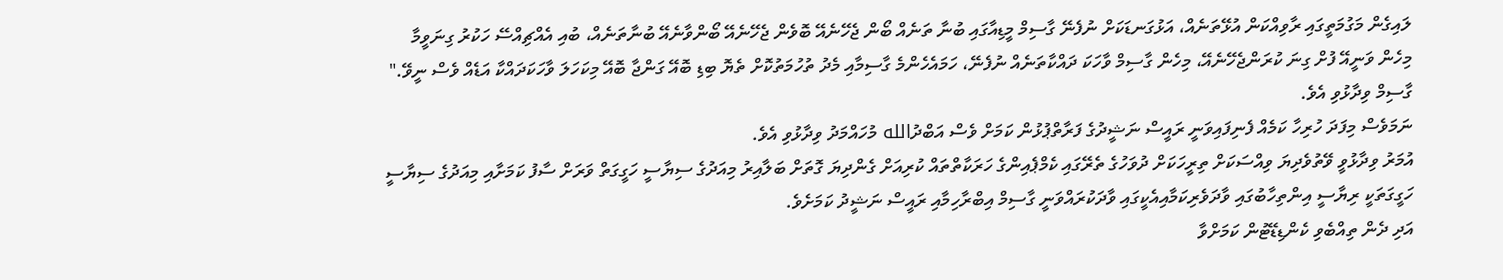ލައިގެން މަގުމަތީގައި ރާވިއްކަން އުޅޭތަނެއް، އަޅުގަނޑަކަށް ނުފެނޭ ގާސިމް މީޑިއާގައި ބުނާ ތަނެއް ބޯން ޖެހޭނެއޭ ބޮވެން ޖެހޭނެއޭ ބޯންވާނެއޭ ބުނާތަނެއް، ބުއި އެއްޗިއްސޭ ހަކުރު ގިނަވީމާ މިހެން ވަނީއޭ ފުށް ގިނަ ކުރަންޖެހޭނެއޭ، މިހެން ގާސިމް ވާހަކަ ދައްކާތަނެއް ނުފެނޭ، ހަމައެހެންމެ ގާސިމާއި މެދު ތުހުމަތުކޮށް ތެޔޮ ބިޑި ބޮއޭ ގަންޖާ ބޮއޭ މިކަހަލަ ވާހަކަދައްކާ އަޑެއް ވެސް ނީވޭ." ގާސިމް ވިދާޅުވި އެވެ.
ނަމަވެސް މިފަދަ ހުރިހާ ކަމެއް ފެނިފައިވަނީ ރައީސް ނަޝީދުގެ ފަރާތްޕުޅުން ކަމަށް ވެސް އަބްދުالله މުހައްމަދު ވިދާޅުވި އެވެ.
އުމަރު ވިދާޅުވީ ވޭތުވެދިޔަ ވިއްސަކަށް ތިރީހަކަށް ދުވަހުގެ ތެރޭގައި ކެމްޕެއިންގެ ހަރަކާތްތައް ކުރިއަށް ގެންދިޔަ ގޮތަށް ބަލާއިރު މިއަދުގެ ސިޔާސީ ހަގީގަތް ވަރަށް ސާފު ކަމަށާއި މިއަދުގެ ސިޔާސީ ހަގީގަތަކީ ރިޔާސީ އިންތިހާބުގައި ވާދަވެރިކަމާއިއެކީގައި ވާދަކުރައްވަނީ ގާސިމް އިބްރާހިމާއި ރައީސް ނަޝީދު ކަމަށެވެ.
އަދި ދެން ތިއްބެވި ކެންޑިޑޭޓުން ކަމަށްވާ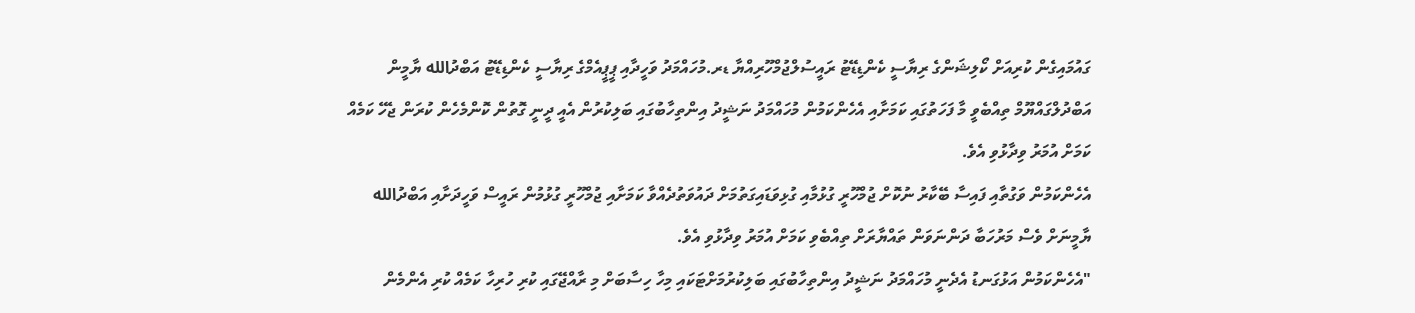ގައުމައިގެން ކުރިއަށް ކޯލިޝަންގެ ރިޔާސީ ކެންޑިޑޭޓު ރައީސުލްޖުމްހޫރިއްޔާ ޑރ.މުހައްމަދު ވަހީދާއި ޕީޕީއެމްގެ ރިޔާސީ ކެންޑިޑޭޓު އަބްދުالله ޔާމީން އަބްދުލްގައްޔޫމް ތިއްބެވީ މާ ފަހަތުގައި ކަމަށާއި އެހެންކަމުން މުހައްމަދު ނަޝީދު އިންތިހާބުގައި ބަލިކުރުން އެއީ ދީނީ ގޮތުން ކޮންމެހެން ކުރަން ޖެހޭ ކަމެއް ކަމަށް އުމަރު ވިދާޅުވި އެވެ.
އެހެންކަމުން ވަގުތާއި ފައިސާ ބޭކާރު ނުކޮށް ޖުމްހޫރީ ގުޅުމާއި ގުޅިވަޑައިގަތުމަށް ދައުވަތުދެއްވާ ކަމަށާއި ޖުމްހޫރީ ގުޅުމުން ރައީސް ވަހީދަށާއި އަބްދުالله ޔާމީނަށް ވެސް މަރުހަބާ ދަންނަވަން ތައްޔާރަށް ތިއްބެވި ކަމަށް އުމަރު ވިދާޅުވި އެވެ.
"އެހެންކަމުން އަޅުގަނޑު އެދެނީ މުހައްމަދު ނަޝީދު އިންތިހާބުގައި ބަލިކުރުމަށްޓަކައި މިހާ ހިސާބަށް މި ރާއްޖޭގައި ކުރި ހުރިހާ ކަމެއް ކުރި އެންމެން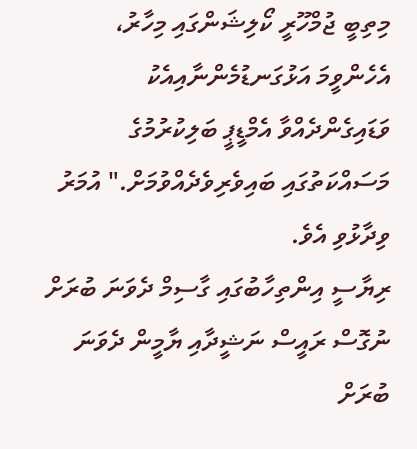މިތިބީ ޖުމްހޫރީ ކޯލިޝަންގައި މިހާރު، އެހެންވީމަ އަޅުގަނޑުމެންނާއިއެކު ވަޑައިގެންދެއްވާ އެމްޑީޕީ ބަލިކުރުމުގެ މަސައްކަތުގައި ބައިވެރިވެދެއްވުމަށް." އުމަރު ވިދާޅުވި އެވެ.
ރިޔާސީ އިންތިހާބުގައި ގާސިމް ދެވަނަ ބުރަށް ނުގޮސް ރައީސް ނަޝީދާއި ޔާމީން ދެވަނަ ބުރަށް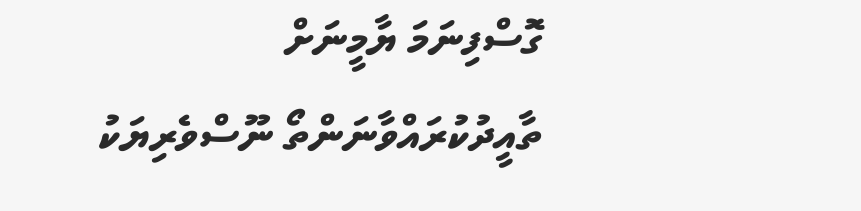ގޮސްފިނަމަ ޔާމީނަށް ތާއީދުކުރައްވާނަންތޯ ނޫސްވެރިޔަކު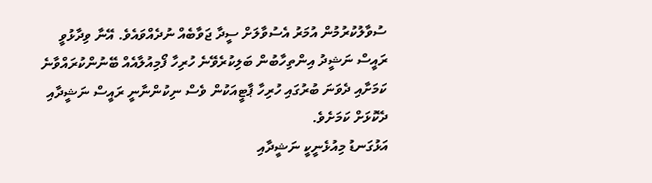ސުވާލުކުރުމުން އުމަރު އެސުވާލަށް ސީދާ ޖަވާބެއް ނުދެއްވައެވެ. އޭނާ ވިދާޅުވީ ރައީސް ނަޝީދު އިންތިހާބުން ބަލިކުރެވޭނެ ހުރިހާ ފޯމިއުލާއެއް ބޭނުންކުރައްވާނެ ކަމަށާއި ދެވަނަ ބުރުގައި ހުރިހާ ޕާޓީއަކުން ވެސް ނިކުންނާނީ ރައީސް ނަޝީދާއި ދެކޮޅަށް ކަމަށެވެ.
އަޅުގަނޑު މިއުޅެނީކީ ނަޝީދާއި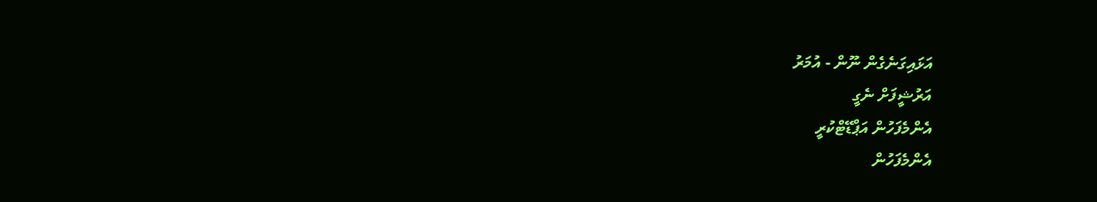އަޅައިގަނެގެން ނޫން - އުމަރު
އަރުޝީފަށް ނެގީ
އެންމެފަހުން އަޕްޑޭޓްކުރީ
އެންމެފަހުން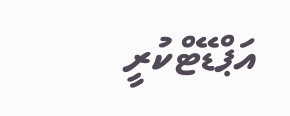އަޕްޑޭޓްކުރީ